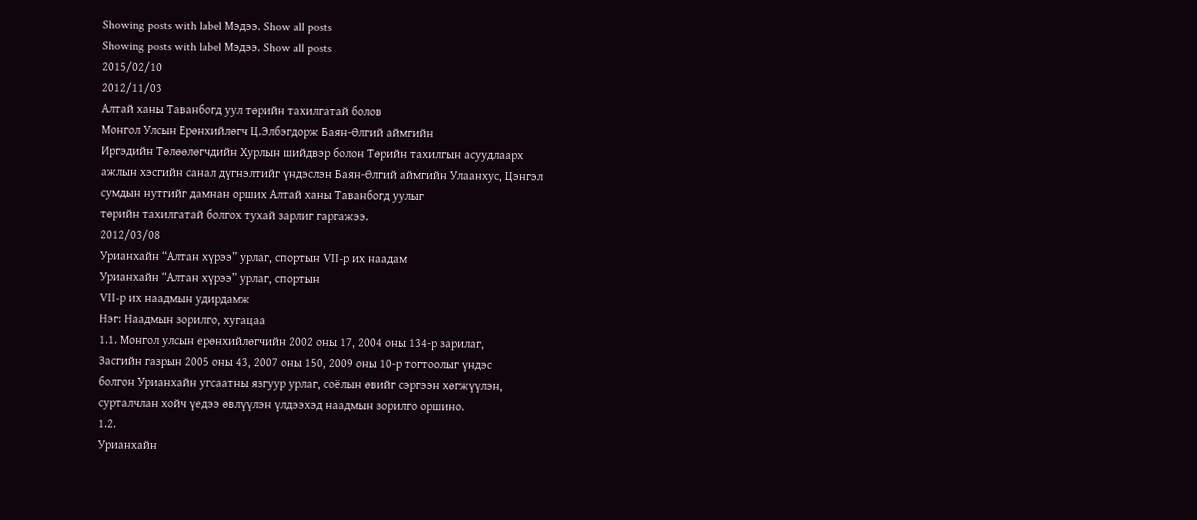Showing posts with label Мэдээ. Show all posts
Showing posts with label Мэдээ. Show all posts
2015/02/10
2012/11/03
Алтай ханы Таванбогд уул төрийн тахилгатай болов
Монгол Улсын Ерөнхийлөгч Ц.Элбэгдорж Баян-Өлгий аймгийн
Иргэдийн Төлөөлөгчдийн Хурлын шийдвэр болон Төрийн тахилгын асуудлаарх
ажлын хэсгийн санал дүгнэлтийг үндэслэн Баян-Өлгий аймгийн Улаанхус, Цэнгэл
сумдын нутгийг дамнан орших Алтай ханы Таванбогд уулыг
төрийн тахилгатай болгох тухай зарлиг гаргажээ.
2012/03/08
Урианхайн “Алтан хүрээ” урлаг, спортын VII-р их наадам
Урианхайн “Алтан хүрээ” урлаг, спортын
VII-р их наадмын удирдамж
Нэг: Наадмын зорилго, хугацаа
1.1. Монгол улсын ерөнхийлөгчийн 2002 оны 17, 2004 оны 134-р зарилаг,
Засгийн газрын 2005 оны 43, 2007 оны 150, 2009 оны 10-р тогтоолыг үндэс
болгон Урианхайн угсаатны язгуур урлаг, соёлын өвийг сэргээн хөгжүүлэн,
сурталчлан хойч үедээ өвлүүлэн үлдээхэд наадмын зорилго оршино.
1.2.
Урианхайн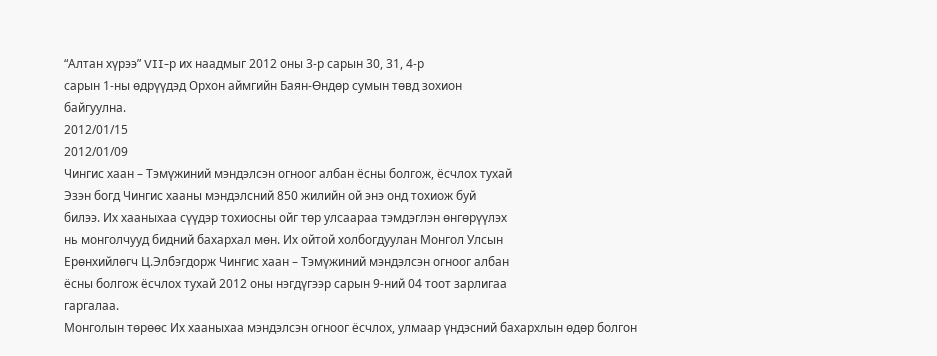“Алтан хүрээ” VII-р их наадмыг 2012 оны 3-р сарын 30, 31, 4-р
сарын 1-ны өдрүүдэд Орхон аймгийн Баян-Өндөр сумын төвд зохион
байгуулна.
2012/01/15
2012/01/09
Чингис хаан – Тэмүжиний мэндэлсэн огноог албан ёсны болгож, ёсчлох тухай
Эзэн богд Чингис хааны мэндэлсний 850 жилийн ой энэ онд тохиож буй
билээ. Их хааныхаа сүүдэр тохиосны ойг төр улсаараа тэмдэглэн өнгөрүүлэх
нь монголчууд бидний бахархал мөн. Их ойтой холбогдуулан Монгол Улсын
Ерөнхийлөгч Ц.Элбэгдорж Чингис хаан – Тэмүжиний мэндэлсэн огноог албан
ёсны болгож ёсчлох тухай 2012 оны нэгдүгээр сарын 9-ний 04 тоот зарлигаа
гаргалаа.
Монголын төрөөс Их хааныхаа мэндэлсэн огноог ёсчлох, улмаар үндэсний бахархлын өдөр болгон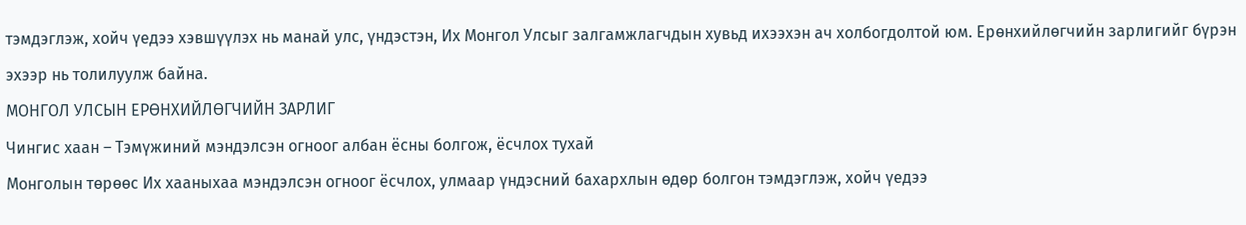тэмдэглэж, хойч үедээ хэвшүүлэх нь манай улс, үндэстэн, Их Монгол Улсыг залгамжлагчдын хувьд ихээхэн ач холбогдолтой юм. Ерөнхийлөгчийн зарлигийг бүрэн эхээр нь толилуулж байна.
МОНГОЛ УЛСЫН ЕРӨНХИЙЛӨГЧИЙН ЗАРЛИГ
Чингис хаан – Тэмүжиний мэндэлсэн огноог албан ёсны болгож, ёсчлох тухай
Монголын төрөөс Их хааныхаа мэндэлсэн огноог ёсчлох, улмаар үндэсний бахархлын өдөр болгон тэмдэглэж, хойч үедээ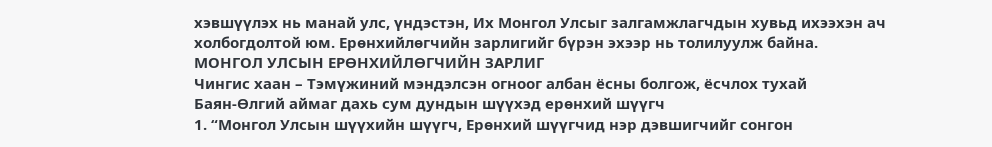хэвшүүлэх нь манай улс, үндэстэн, Их Монгол Улсыг залгамжлагчдын хувьд ихээхэн ач холбогдолтой юм. Ерөнхийлөгчийн зарлигийг бүрэн эхээр нь толилуулж байна.
МОНГОЛ УЛСЫН ЕРӨНХИЙЛӨГЧИЙН ЗАРЛИГ
Чингис хаан – Тэмүжиний мэндэлсэн огноог албан ёсны болгож, ёсчлох тухай
Баян-Өлгий аймаг дахь сум дундын шүүхэд ерөнхий шүүгч
1. “Монгол Улсын шүүхийн шүүгч, Ерөнхий шүүгчид нэр дэвшигчийг сонгон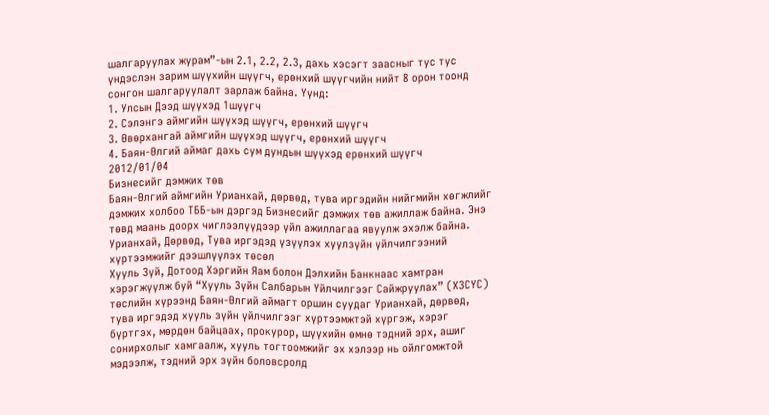шалгаруулах журам”-ын 2.1, 2.2, 2.3, дахь хэсэгт заасныг тус тус үндэслэн зарим шүүхийн шүүгч, ерөнхий шүүгчийн нийт 8 орон тоонд сонгон шалгаруулалт зарлаж байна. Үүнд:
1. Улсын Дээд шүүхэд 1шүүгч
2. Сэлэнгэ аймгийн шүүхэд шүүгч, ерөнхий шүүгч
3. Өвөрхангай аймгийн шүүхэд шүүгч, ерөнхий шүүгч
4. Баян-Өлгий аймаг дахь сум дундын шүүхэд ерөнхий шүүгч
2012/01/04
Бизнесийг дэмжих төв
Баян-Өлгий аймгийн Урианхай, дөрвөд, тува иргэдийн нийгмийн хөгжлийг дэмжих холбоо ТББ-ын дэргэд Бизнесийг дэмжих төв ажиллаж байна. Энэ төвд маань доорх чиглээлүүдээр үйл ажиллагаа явуулж эхэлж байна.
Урианхай, Дөрвөд, Тува иргэдэд үзүүлэх хуулзүйн үйлчилгээний хүртээмжийг дээшлүүлэх төсөл
Хууль Зүй, Дотоод Хэргийн Яам болон Дэлхийн Банкнаас хамтран хэрэгжүүлж буй “Хууль Зүйн Салбарын Үйлчилгээг Сайжруулах” (ХЗСҮС) төслийн хүрээнд Баян-Өлгий аймагт оршин суудаг Урианхай, дөрвөд, тува иргэдэд хууль зүйн үйлчилгээг хүртээмжтэй хүргэж, хэрэг бүртгэх, мөрдөн байцаах, прокурор, шүүхийн өмнө тэдний эрх, ашиг сонирхолыг хамгаалж, хууль тогтоомжийг эх хэлээр нь ойлгомжтой мэдээлж, тэдний эрх зүйн боловсролд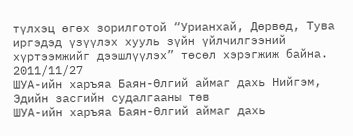түлхэц өгөх зорилготой “Урианхай, Дөрвөд, Тува иргэдэд үзүүлэх хууль зүйн үйлчилгээний хүртээмжийг дээшлүүлэх” төсөл хэрэгжиж байна.
2011/11/27
ШУА-ийн харъяа Баян-Өлгий аймаг дахь Нийгэм, Эдийн засгийн судалгааны төв
ШУА-ийн харъяа Баян-Өлгий аймаг дахь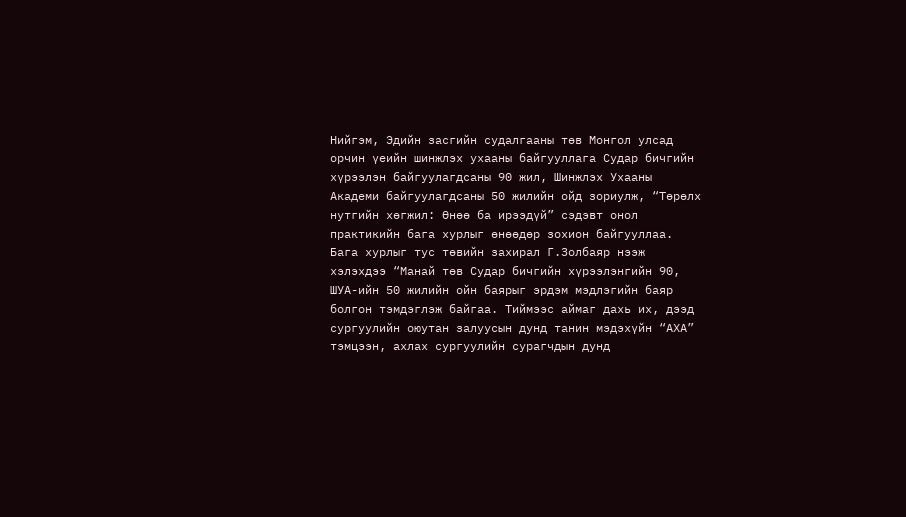Нийгэм, Эдийн засгийн судалгааны төв Монгол улсад орчин үеийн шинжлэх ухааны байгууллага Судар бичгийн хүрээлэн байгуулагдсаны 90 жил, Шинжлэх Ухааны Академи байгуулагдсаны 50 жилийн ойд зориулж, “Төрөлх нутгийн хөгжил: Өнөө ба ирээдүй” сэдэвт онол практикийн бага хурлыг өнөөдөр зохион байгууллаа. Бага хурлыг тус төвийн захирал Г.Золбаяр нээж хэлэхдээ “Манай төв Судар бичгийн хүрээлэнгийн 90, ШУА-ийн 50 жилийн ойн баярыг эрдэм мэдлэгийн баяр болгон тэмдэглэж байгаа. Тиймээс аймаг дахь их, дээд сургуулийн оюутан залуусын дунд танин мэдэхүйн “АХА” тэмцээн, ахлах сургуулийн сурагчдын дунд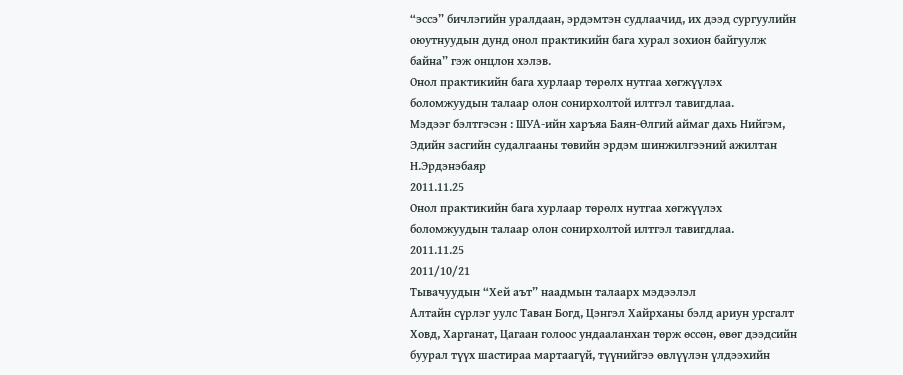“эссэ” бичлэгийн уралдаан, эрдэмтэн судлаачид, их дээд сургуулийн оюутнуудын дунд онол практикийн бага хурал зохион байгуулж байна” гэж онцлон хэлэв.
Онол практикийн бага хурлаар төрөлх нутгаа хөгжүүлэх боломжуудын талаар олон сонирхолтой илтгэл тавигдлаа.
Мэдээг бэлтгэсэн : ШУА-ийн харъяа Баян-Өлгий аймаг дахь Нийгэм, Эдийн засгийн судалгааны төвийн эрдэм шинжилгээний ажилтан Н.Эрдэнэбаяр
2011.11.25
Онол практикийн бага хурлаар төрөлх нутгаа хөгжүүлэх боломжуудын талаар олон сонирхолтой илтгэл тавигдлаа.
2011.11.25
2011/10/21
Тывачуудын “Хей аът” наадмын талаарх мэдээлэл
Алтайн сүрлэг уулс Таван Богд, Цэнгэл Хайрханы бэлд ариун урсгалт Ховд, Харганат, Цагаан голоос ундааланхан төрж өссөн, өвөг дээдсийн буурал түүх шастираа мартаагүй, түүнийгээ өвлүүлэн үлдээхийн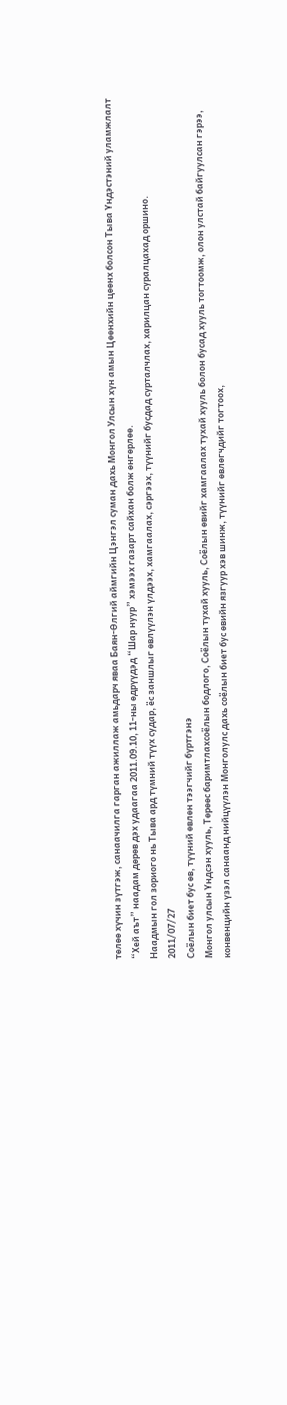төлөө хүчин зүтгэж, санаачилга гарган ажиллаж амьдарч яваа Баян-Өлгий аймгийн Цэнгэл суман дахь Монгол Улсын хүн амын Цөөнхийн цөөнх болсон Тыва Үндэстэний уламжлалт “Хей аът” наадам дөрөв дэх удаагаа 2011.09.10, 11-ны өдрүүдэд “Шар нуур” хэмээх газарт сайхан болж өнгөрлөө.
Наадмын гол зориого нь Тыва ард түмний түүх судар, ёс заншлыг өвлүүлэн үлдээх, хамгаалах, сэргээх, түүнийг бусдад сурталчлах, харилцан суралцахад оршино.
2011/07/27
Соёлын биет бус өв, түүний өвлөн тээгчийг бүртгэнэ
Монгол улсын Үндсэн хууль, Төрөөс баримтлахсоёлын бодлого, Соёлын тухай хууль, Соёлын өвийг хамгаалах тухай хууль болон бусад хууль тогтоомж, олон улстай байгуулсан гэрээ, конвенцийн үзэл санаанд нийцүүлэн Монголулс дахь соёлын биет бус өвийн язгуур хэв шинж, түүнийг өвлөгчдийг тогтоох,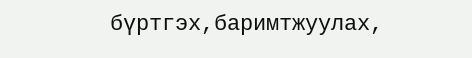бүртгэх,баримтжуулах,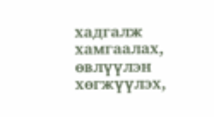хадгалж хамгаалах, өвлүүлэн хөгжүүлэх,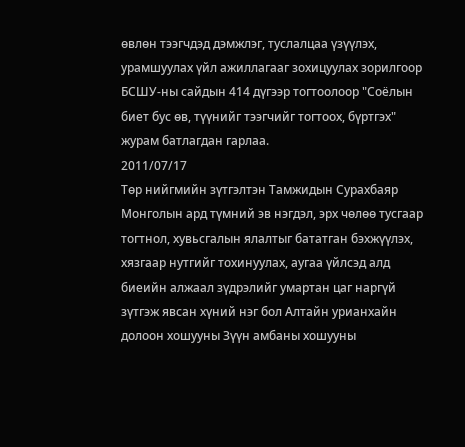өвлөн тээгчдэд дэмжлэг, туслалцаа үзүүлэх, урамшуулах үйл ажиллагааг зохицуулах зорилгоор БСШУ-ны сайдын 414 дүгээр тогтоолоор "Соёлын биет бус өв, түүнийг тээгчийг тогтоох, бүртгэх" журам батлагдан гарлаа.
2011/07/17
Төр нийгмийн зүтгэлтэн Тамжидын Сурахбаяр
Монголын ард түмний эв нэгдэл, эрх чөлөө тусгаар тогтнол, хувьсгалын ялалтыг бататган бэхжүүлэх, хязгаар нутгийг тохинуулах, аугаа үйлсэд алд биеийн алжаал зүдрэлийг умартан цаг наргүй зүтгэж явсан хүний нэг бол Алтайн урианхайн долоон хошууны Зүүн амбаны хошууны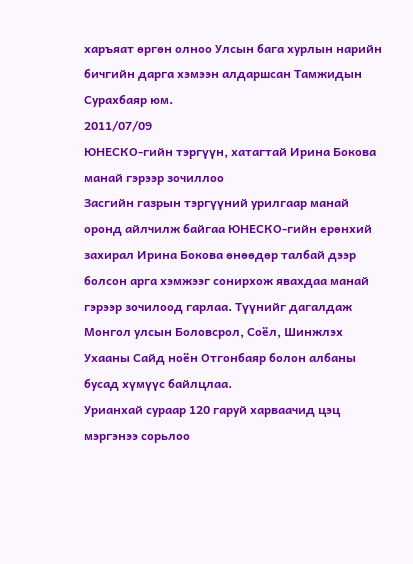харъяат өргөн олноо Улсын бага хурлын нарийн бичгийн дарга хэмээн алдаршсан Тамжидын Сурахбаяр юм.
2011/07/09
ЮНЕСКО-гийн тэргүүн, хатагтай Ирина Бокова манай гэрээр зочиллоо
Засгийн газрын тэргүүний урилгаар манай оронд айлчилж байгаа ЮНЕСКО-гийн ерөнхий захирал Ирина Бокова өнөөдөр талбай дээр болсон арга хэмжээг сонирхож явахдаа манай гэрээр зочилоод гарлаа. Түүнийг дагалдаж Монгол улсын Боловсрол, Соёл, Шинжлэх Ухааны Сайд ноён Отгонбаяр болон албаны бусад хүмүүс байлцлаа.
Урианхай сураар 120 гаруй харваачид цэц мэргэнээ сорьлоо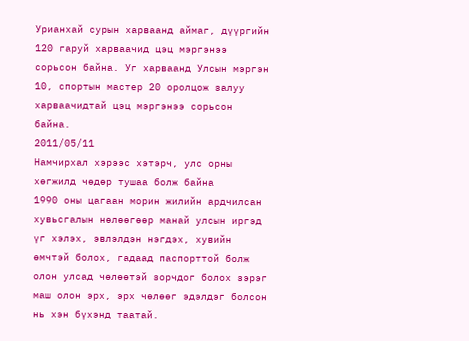Урианхай сурын харваанд аймаг, дүүргийн 120 гаруй харваачид цэц мэргэнээ сорьсон байна. Уг харваанд Улсын мэргэн 10, спортын мастер 20 оролцож залуу харваачидтай цэц мэргэнээ сорьсон байна.
2011/05/11
Намчирхал хэрээс хэтэрч, улс орны хөгжилд чөдөр тушаа болж байна
1990 оны цагаан морин жилийн ардчилсан хувьсгалын нөлөөгөөр манай улсын иргэд үг хэлэх, эвлэлдэн нэгдэх, хувийн өмчтэй болох, гадаад паспорттой болж олон улсад чөлөөтэй зорчдог болох зэрэг маш олон эрх, эрх чөлөөг эдэлдэг болсон нь хэн бүхэнд таатай.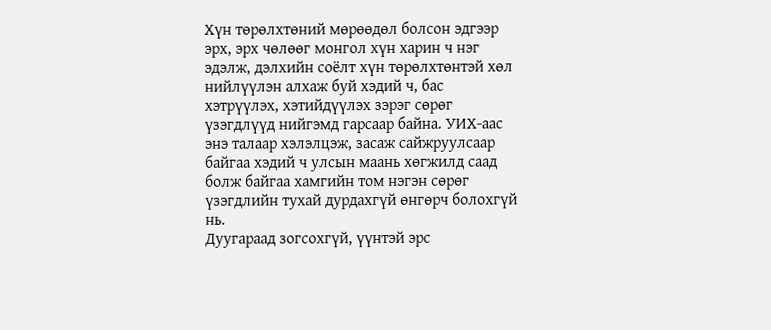Хүн төрөлхтөний мөрөөдөл болсон эдгээр эрх, эрх чөлөөг монгол хүн харин ч нэг эдэлж, дэлхийн соёлт хүн төрөлхтөнтэй хөл нийлүүлэн алхаж буй хэдий ч, бас хэтрүүлэх, хэтийдүүлэх зэрэг сөрөг үзэгдлүүд нийгэмд гарсаар байна. УИХ-аас энэ талаар хэлэлцэж, засаж сайжруулсаар байгаа хэдий ч улсын маань хөгжилд саад болж байгаа хамгийн том нэгэн сөрөг үзэгдлийн тухай дурдахгүй өнгөрч болохгүй нь.
Дуугараад зогсохгүй, үүнтэй эрс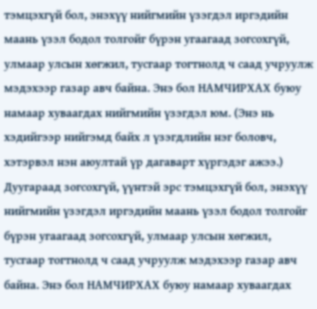тэмцэхгүй бол, энэхүү нийгмийн үзэгдэл иргэдийн маань үзэл бодол толгойг бүрэн угаагаад зогсохгүй, улмаар улсын хөгжил, тусгаар тогтнолд ч саад учруулж мэдэхээр газар авч байна. Энэ бол НАМЧИРХАХ буюу намаар хуваагдах нийгмийн үзэгдэл юм. (Энэ нь хэдийгээр нийгэмд байх л үзэгдлийн нэг боловч, хэтэрвэл нэн аюултай үр дагаварт хүргэдэг ажээ.)
Дуугараад зогсохгүй, үүнтэй эрс тэмцэхгүй бол, энэхүү нийгмийн үзэгдэл иргэдийн маань үзэл бодол толгойг бүрэн угаагаад зогсохгүй, улмаар улсын хөгжил, тусгаар тогтнолд ч саад учруулж мэдэхээр газар авч байна. Энэ бол НАМЧИРХАХ буюу намаар хуваагдах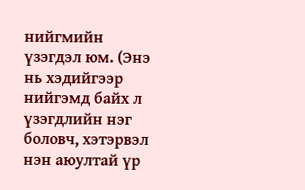нийгмийн үзэгдэл юм. (Энэ нь хэдийгээр нийгэмд байх л үзэгдлийн нэг боловч, хэтэрвэл нэн аюултай үр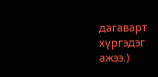дагаварт хүргэдэг ажээ.)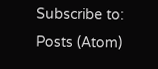Subscribe to:
Posts (Atom)